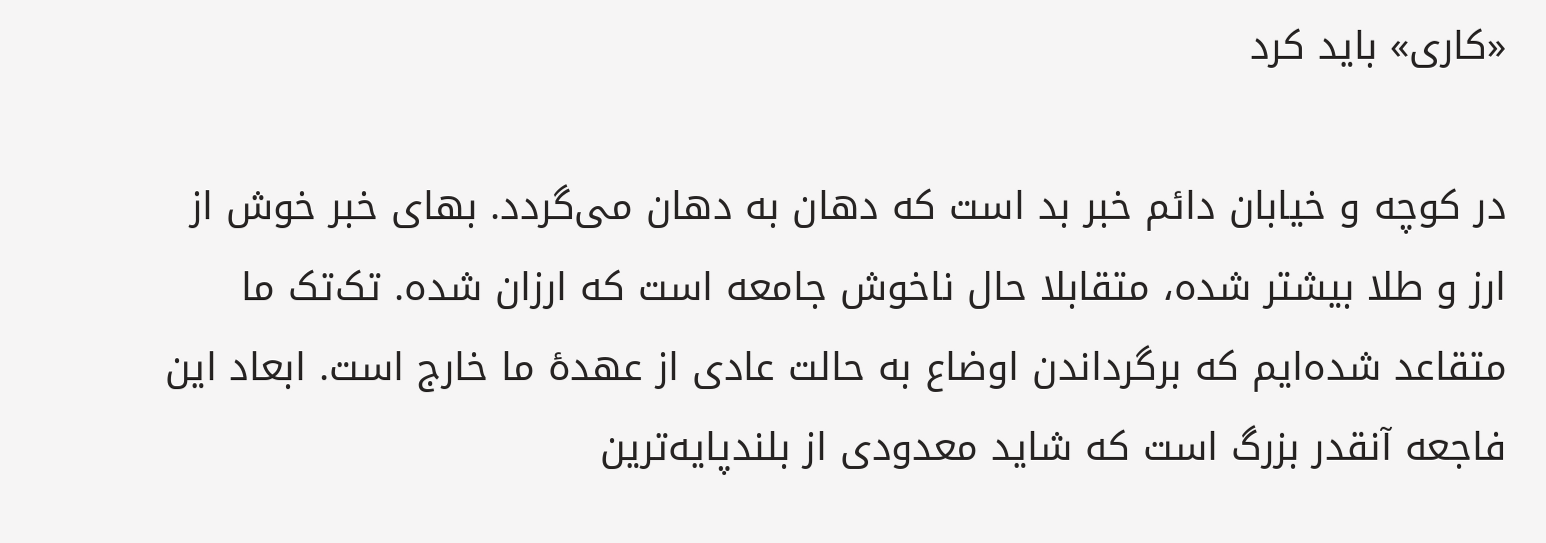«کاری» باید کرد

در کوچه و خیابان دائم خبر بد است که دهان به دهان می‌گردد. بهای خبر خوش از ارز و طلا بیشتر شده، متقابلا حال ناخوش جامعه است که ارزان شده. تک‌تک ما متقاعد شده‌ایم که برگرداندن اوضاع به حالت عادی از عهدۀ ما خارج است. ابعاد این فاجعه آنقدر بزرگ است که شاید معدودی از بلندپایه‌ترین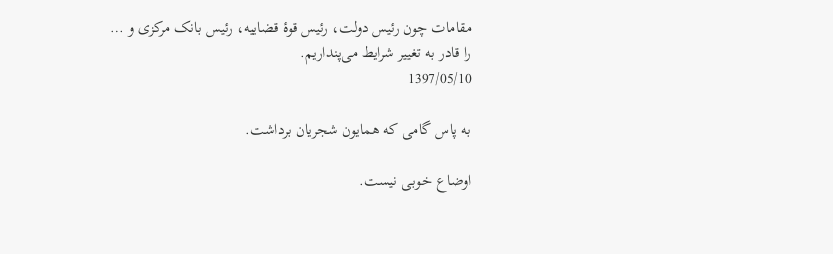مقامات چون رئیس دولت، رئیس قوۀ قضاییه، رئیس بانک مرکزی و … را قادر به تغییر شرایط می‌پنداریم.
1397/05/10

به پاس گامی که همایون شجریان برداشت.

اوضاع خوبی نیست.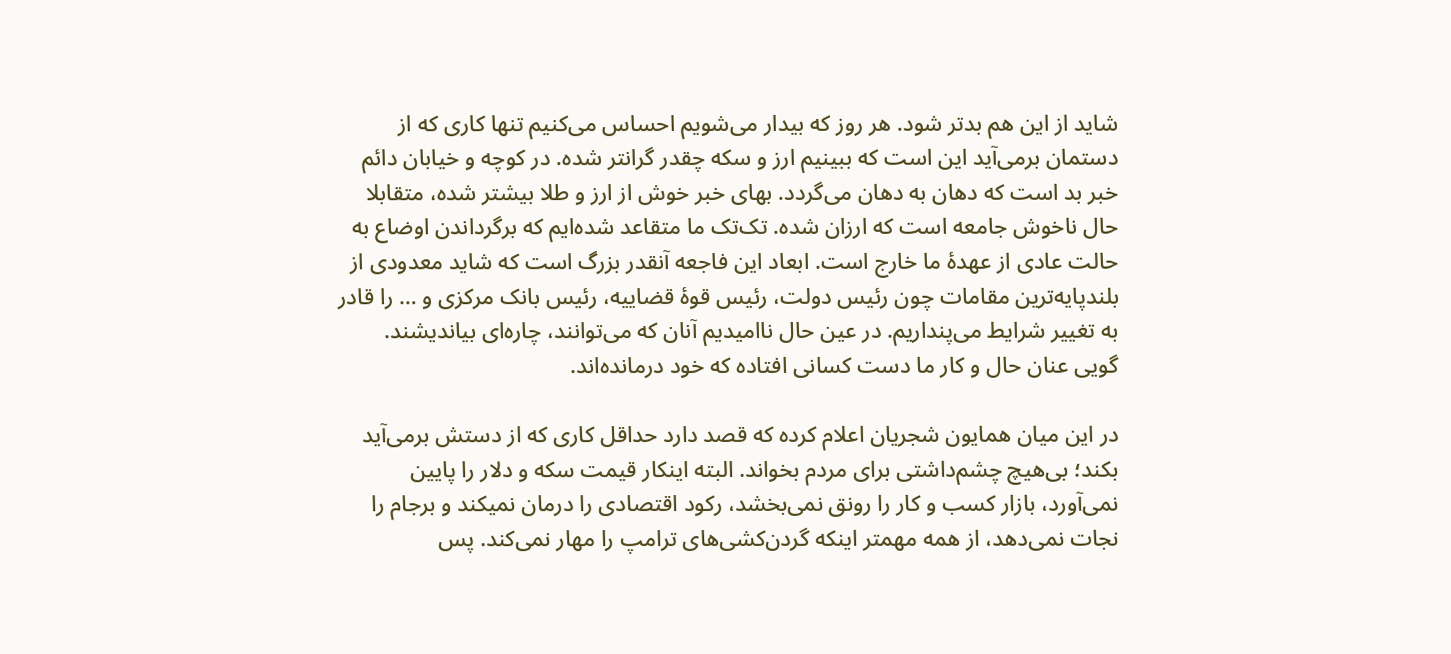شاید از این هم بدتر شود. هر روز که بیدار می‌شویم احساس می‌کنیم تنها کاری که از دستمان برمی‌آید این است که ببینیم ارز و سکه چقدر گرانتر شده. در کوچه و خیابان دائم خبر بد است که دهان به دهان می‌گردد. بهای خبر خوش از ارز و طلا بیشتر شده، متقابلا حال ناخوش جامعه است که ارزان شده. تک‌تک ما متقاعد شده‌ایم که برگرداندن اوضاع به حالت عادی از عهدۀ ما خارج است. ابعاد این فاجعه آنقدر بزرگ است که شاید معدودی از بلندپایه‌ترین مقامات چون رئیس دولت، رئیس قوۀ قضاییه، رئیس بانک مرکزی و … را قادر به تغییر شرایط می‌پنداریم. در عین حال ناامیدیم آنان که می‌توانند، چاره‌ای بیاندیشند. گویی عنان حال و کار ما دست کسانی افتاده که خود درمانده‌اند.

در این میان همایون شجریان اعلام کرده که قصد دارد حداقل کاری که از دستش برمی‌آید بکند؛ بی‌هیچ چشم‌داشتی برای مردم بخواند. البته اینکار قیمت سکه و دلار را پایین نمی‌آورد، بازار کسب و کار را رونق نمی‌بخشد، رکود اقتصادی را درمان نمیکند و برجام را نجات نمی‌دهد، از همه مهمتر اینکه گردن‌کشی‌های ترامپ را مهار نمی‌کند. پس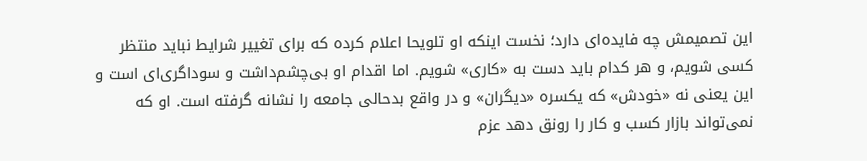این تصمیمش چه فایده‌ای دارد؛ نخست اینکه او تلویحا اعلام کرده که برای تغییر شرایط نباید منتظر کسی شویم، و هر کدام باید دست به «کاری» شویم. اما اقدام او بی‌چشم‌داشت و سوداگری‌ای است و این یعنی نه «خودش» که یکسره «دیگران» و در واقع بدحالی جامعه را نشانه گرفته است. او که نمی‌تواند بازار کسب و کار را رونق دهد عزم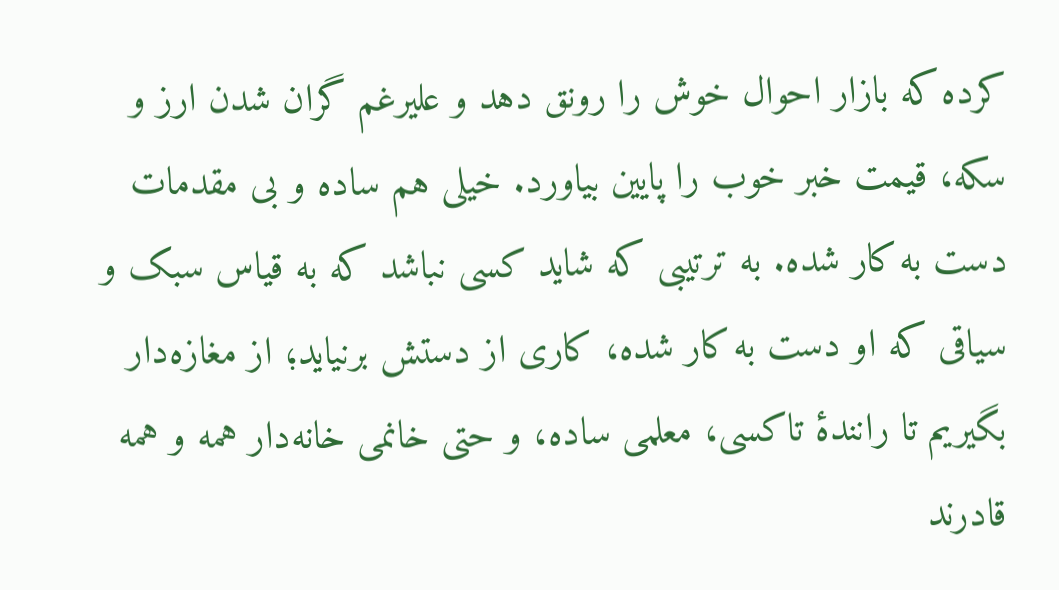کرده که بازار احوال خوش را رونق دهد و علیرغم گران شدن ارز و سکه، قیمت خبر خوب را پایین بیاورد. خیلی هم ساده و بی مقدمات دست به کار شده. به ترتیبی که شاید کسی نباشد که به قیاس سبک و سیاقی که او دست به کار شده، کاری از دستش برنیاید؛ از مغازه‌دار بگیریم تا رانندۀ تاکسی، معلمی ساده، و حتی خانمی خانه‌دار همه و همه قادرند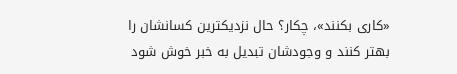«کاری بکنند»، چکار؟ حال نزدیکترین کسانشان را بهتر کنند و وجودشان تبدیل به خبر خوش شود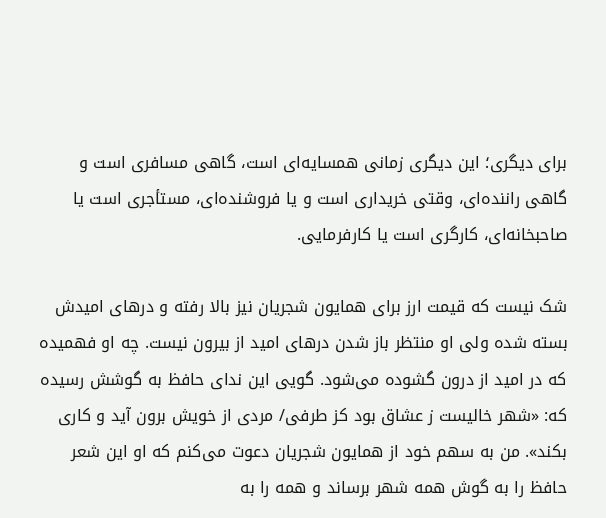برای دیگری؛ این دیگری زمانی همسایه‌ای است، گاهی مسافری است و گاهی راننده‌ای، وقتی خریداری است و یا فروشنده‌ای، مستأجری است یا صاحبخانه‌ای، کارگری است یا کارفرمایی.

شک نیست که قیمت ارز برای همایون شجریان نیز بالا رفته و درهای امیدش بسته شده ولی او منتظر باز شدن درهای امید از بیرون نیست. چه او فهمیده که در امید از درون گشوده می‌شود. گویی این ندای حافظ به گوشش رسیده که: «شهر خالیست ز عشاق بود کز طرفی/ مردی از خویش برون آید و کاری بکند». من به سهم خود از همایون شجریان دعوت می‌کنم که او این شعر حافظ را به گوش همه شهر برساند و همه را به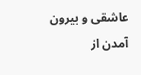عاشقی و بیرون آمدن از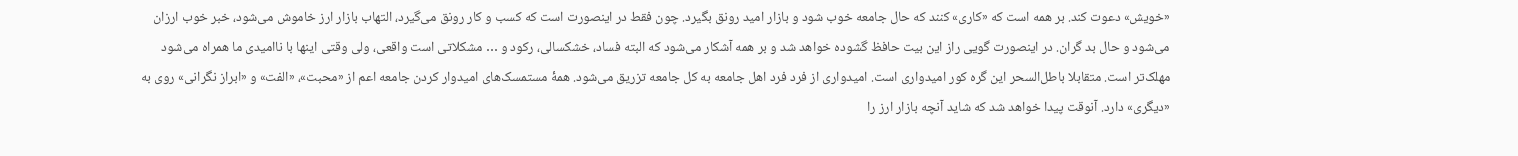«خویش» دعوت کند. بر همه است که «کاری» کنند که حال جامعه خوب شود و بازار امید رونق بگیرد. چون فقط در اینصورت است که کسب و کار رونق می‌گیرد، التهاب بازار ارز خاموش می‌شود، خبر خوب ارزان می‌شود و حال بد گران. در اینصورت گویی راز این بیت حافظ گشوده خواهد شد و بر همه آشکار می‌شود که البته فساد، خشکسالی، رکود و … مشکلاتی است واقعی، ولی وقتی اینها با ناامیدی ما همراه می‌شود مهلک‌تر است. متقابلا باطل‌السحر این گره کور امیدواری است. امیدواری از فرد فرد اهل جامعه به کل جامعه تزریق می‌شود. همۀ مستمسک‌های امیدوار کردن جامعه اعم از «محبت»، «الفت» و «ابراز نگرانی» روی به «دیگری» دارد. آنوقت پیدا خواهد شد که شاید آنچه بازار ارز را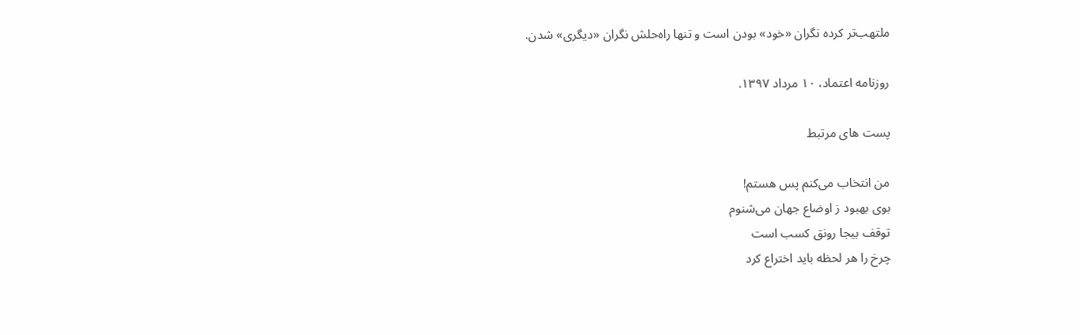ملتهب‌تر کرده نگران «خود» بودن است و تنها راه‌حلش نگران «دیگری» شدن.

روزنامه اعتماد، ۱۰ مرداد ۱۳۹۷.

پست های مرتبط

من انتخاب می‌کنم پس هستم!
بوی بهبود ز اوضاع جهان می‌شنوم
توقف بیجا رونق کسب است
چرخ را هر لحظه باید اختراع کرد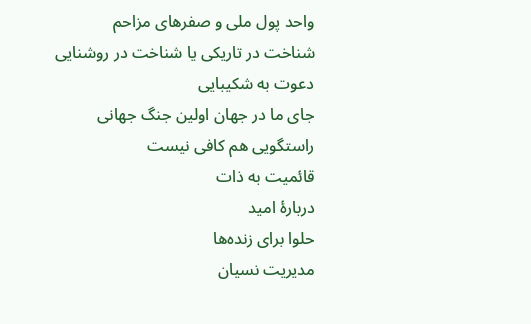واحد پول ملی و صفرهای مزاحم
شناخت در تاریکی یا شناخت در روشنایی
دعوت به شکیبایی
جای ما در جهان اولین جنگ جهانی
راستگویی هم کافی نیست
قائمیت به ذات
دربارۀ امید
حلوا برای زنده‌ها
مدیریت نسیان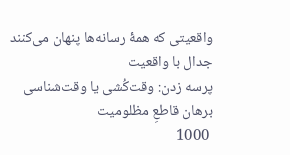واقعیتی که همۀ رسانه‌ها پنهان می‌کنند
جدال با واقعیت
پرسه زدن: وقت‌کُشی یا وقت‌شناسی
برهان قاطعِ مظلومیت
 1000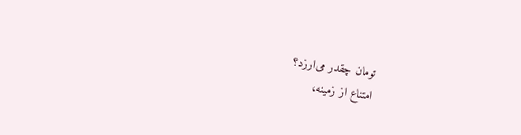تومان چقدر می‌ارزد؟
امتناع از زمینه،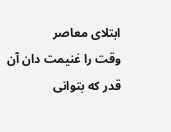ابتلای معاصر
وقت را غنیمت دان آن قدر که بتوانی